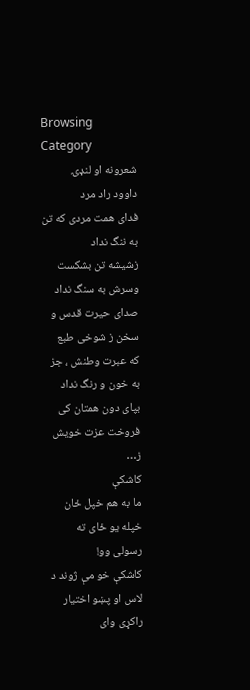Browsing Category
شعرونه او لنډۍ
داوود راد مرد
فدای همت مردی که تن به ننگ نداد
زشیشه تن بشکست وسرش به سنگ نداد
صدای حیرت قدس و سخن ز شوخی طبع
که عبرت وطنش ، جز به خون و رنگ نداد
بپای دون همتان کی فروخت عزت خویش
ز…
کاشکې
ما به هم خپل ځان خپله یو ځای ته رسولی وو!
کاشکې خو مې ژوند د لاس او پښو اختیار راکړی وای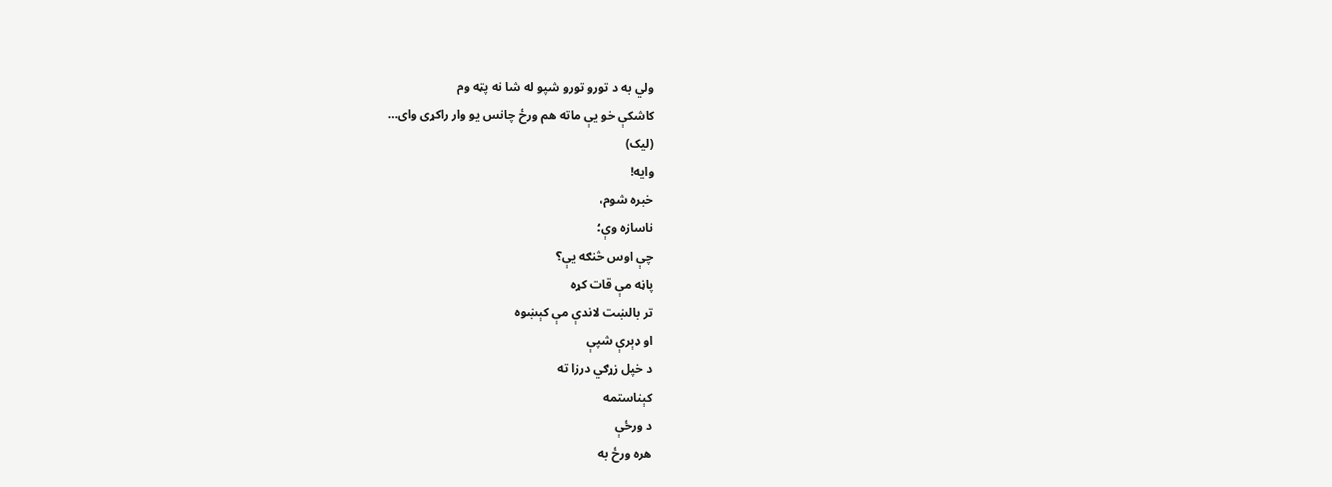ولي به د تورو تورو شپو له شا نه پټه وم
کاشکې خو یې ماته هم ورځ چانس یو وار راکړی وای…
(لیک)
وایه!
خبره شوم،
ناسازه وې؛
چې اوس څنګه يې؟
پاڼه مې قات کړه
تر بالښت لاندې مې کېښوه
او ډېرې شپې
د خپل زړګي درزا ته
کېناستمه
د ورځې
هره ورځ به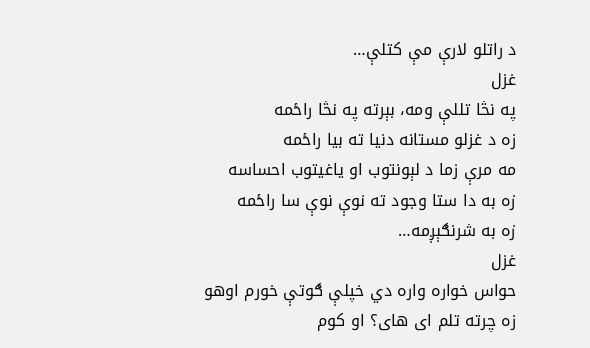د راتلو لارې مې کتلې…
غزل
په نڅا تللې ومه، بېرته په نڅا راځمه
زه د غزلو مستانه دنیا ته بیا راځمه
مه مرې زما د لېونتوب او یاغيتوب احساسه
زه به دا ستا وجود ته نوې نوې سا راځمه
زه به شرنګېږمه…
غزل
حواس خواره واره دي خپلې ګوتې خورم اوهو
زه چرته تلم ای های؟ او کوم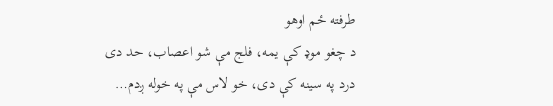طرفته ځم اوهو
د چغو موډ کې یمه، فلج مې شو اعصاب، حد دی
درد په سینه کې دی، خو لاس مې په خوله ږدم…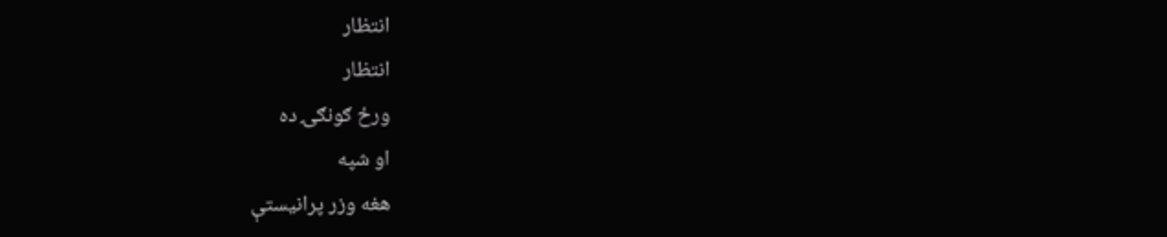انتظار
انتظار
ورځ ګونګۍ ده
او شپه
هغه وزر پرانیستې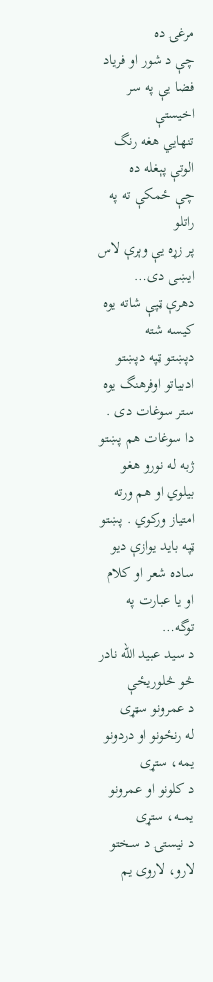مرغۍ ده
چې د شور او فریاد
فضا یې په سر اخیستې
تنهایي هغه رنگ الوتې پېغله ده
چې ځمکې ته په راتلو
پر زړه یې وېرې لاس ایښی دی…
دهرې ټپې شاته يوه كيسه شته
دپښتو ټپه دپښتو ادبياتو اوفرهنگ يوه ستر سوغات دى . دا سوغات هم پښتو ژبه له نورو هغو بيلوي او هم ورته امتياز وركوي . پښتو ټپه بايد يوازې ديو ساده شعر او كلام او يا عبارت په توگه…
د سید عبید الله نادر څو څلوریځې
د عمرونو سټړی
له رنځونو او دردونو یمه، ستړی
د کلونو او عمرونو یمـــه، ستړی
د نیستۍ د سـختو لارو، لاروی یم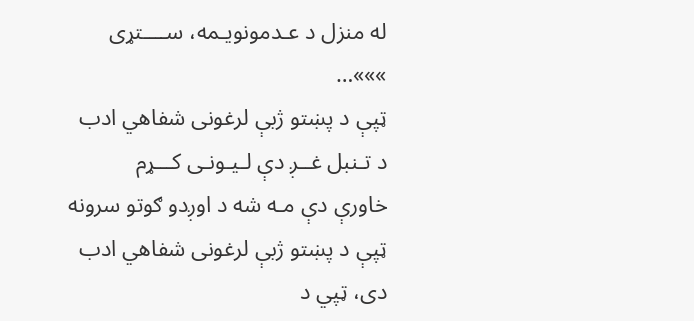له منزل د عـدمونویـمه، ســــتړی
»»»…
ټپې د پښتو ژبې لرغونی شفاهي ادب
د تـنبل غــږ دې لـيـونـی کـــړم
خاورې دې مـه شه د اوږدو ګوتو سرونه
ټپې د پښتو ژبې لرغونی شفاهي ادب دی، ټپي د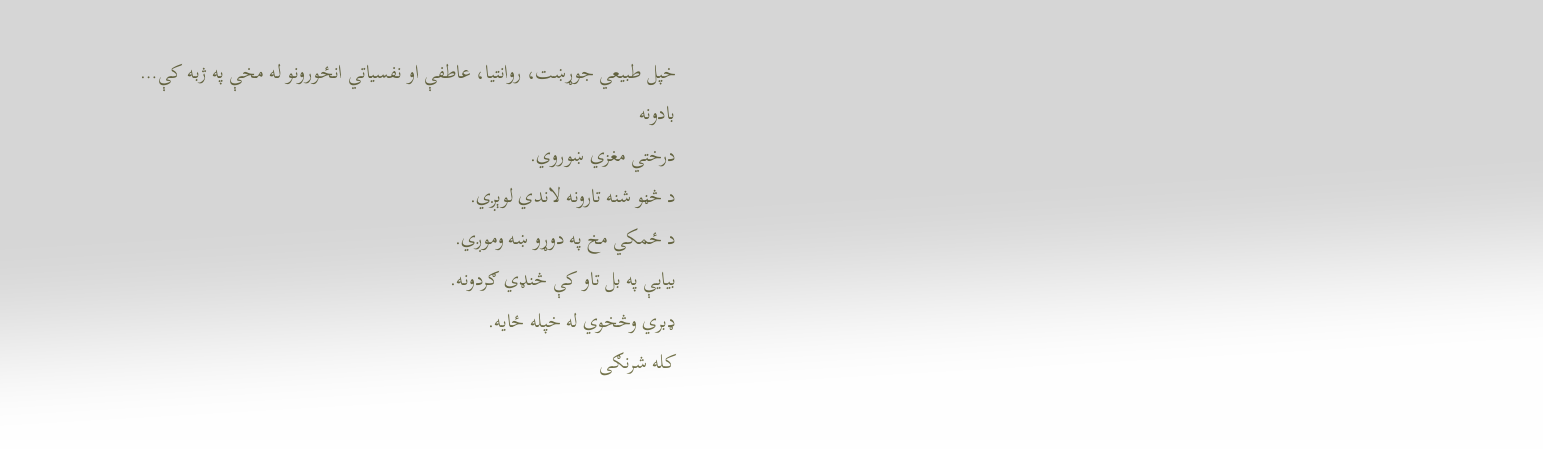خپل طبیعي جوړښت، روانتیا، عاطفې او نفسیاتي انځورونو له مخې په ژبه کې…
بادونه
درختي مغزي ښوروي.
د څڼو شنه تارونه لاندي لوېږي.
د ځمکي مخ په دوړو ښه وموږي.
بیايې په بل تاو کې څنډي ګردونه.
ډبري وڅخوي له خپله ځایه.
کله شرنګی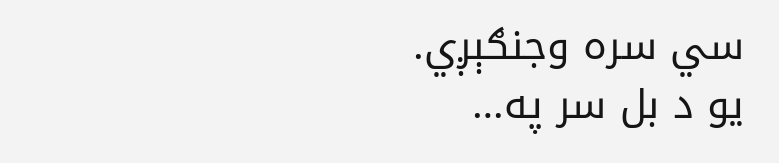سي سره وجنګېږي.
یو د بل سر په…